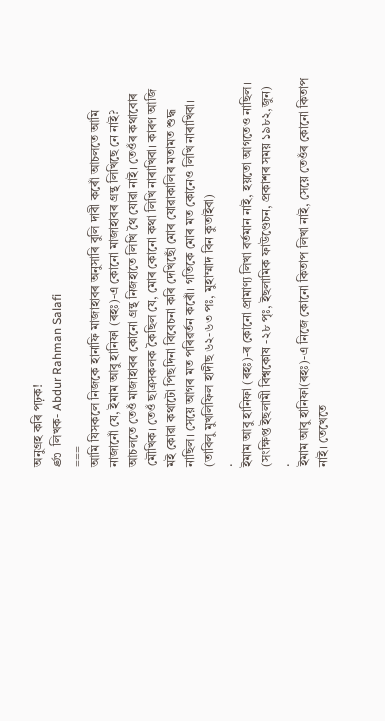অনুগ্ৰহ কৰি পঢ়ক!
ණ লিখক- Abdur Rahman Salafi
===
আমি যিসকলে নিজকে হানাফি মাজাহাবৰ অনুসাৰি বুলি দাবী কৰোঁ আচলতে আমি নাজানোঁ যে, ইমাম আবু হানিফা (ৰহঃ)-এ কোনো মাজাহাবৰ গ্রন্থ লিখিছে নে নাই? আচলতে তেওঁ মাজাহাবৰ কোনো গ্রন্থ নিজহাতে লিখি থৈ যোৱা নাই। তেওঁৰ কথাবোৰ মৌখিক। তেওঁ ছাত্ৰসকলক কৈছিল যে, মোৰ কোনো কথা লিখি নাৰাখিবা। কাৰণ আজি মই কোৱা কথাটো পিছদিনা বিবেচনা কৰি দেখিছোঁ মোৰ যোৱাকালিৰ মতামত শুদ্ধ নাছিল। সেয়ে আগৰ মত পৰিৱৰ্তন কৰোঁ। গতিকে মোৰ মত কোনেও লিখি নাৰাখিবা। (তাবিলু মুখলিফিল হাদীছ ৬২-৬৩ পঃ, মুহাম্মাদ বিন কুতাইবা)
.
ইমাম আবু হানিফা (ৰহঃ)-ৰ কোনো প্রামাণ্য লিখা বৰ্তমান নাই, হয়তো আগতেও নাছিল। (সংক্ষিপ্ত ইছলামী বিশ্বকোষ -২৮ পৃঃ, ইছলামিক ফাউণ্ডেচন, প্রকাশৰ সময় ১৯৮২,জুন)
.
ইমাম আবু হানিফা(ৰহঃ)-এ নিজে কোনো কিতাপ লিখা নাই, সেয়ে তেওঁৰ কোনো কিতাপ নাই। তেখেতে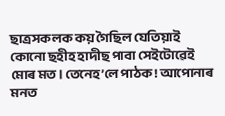ছাত্ৰসকলক কয় গৈছিল যেতিয়াই কোনো ছহীহ হাদীছ পাবা সেইটোৱেই মোৰ মত। তেনেহ’লে পাঠক! আপোনাৰ মনত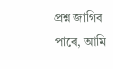প্রশ্ন জাগিব পাৰে, আমি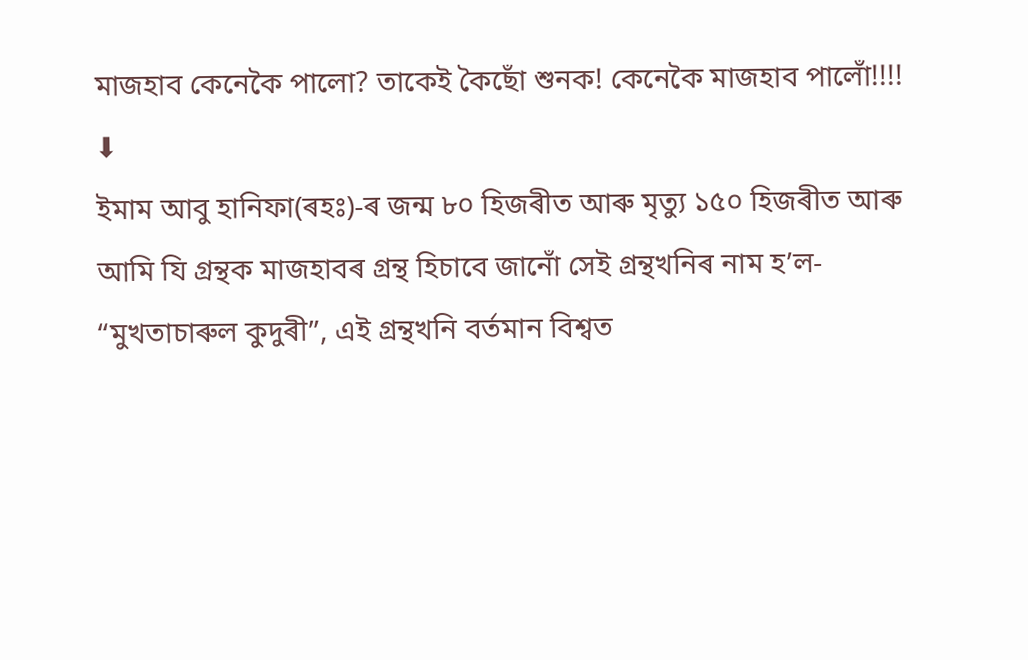মাজহাব কেনেকৈ পালো? তাকেই কৈছোঁ শুনক! কেনেকৈ মাজহাব পালোঁ!!!!
⬇
ইমাম আবু হানিফা(ৰহঃ)-ৰ জন্ম ৮০ হিজৰীত আৰু মৃত্যু ১৫০ হিজৰীত আৰু আমি যি গ্রন্থক মাজহাবৰ গ্রন্থ হিচাবে জানোঁ সেই গ্রন্থখনিৰ নাম হ’ল- “মুখতাচাৰুল কুদুৰী”, এই গ্রন্থখনি বর্তমান বিশ্বত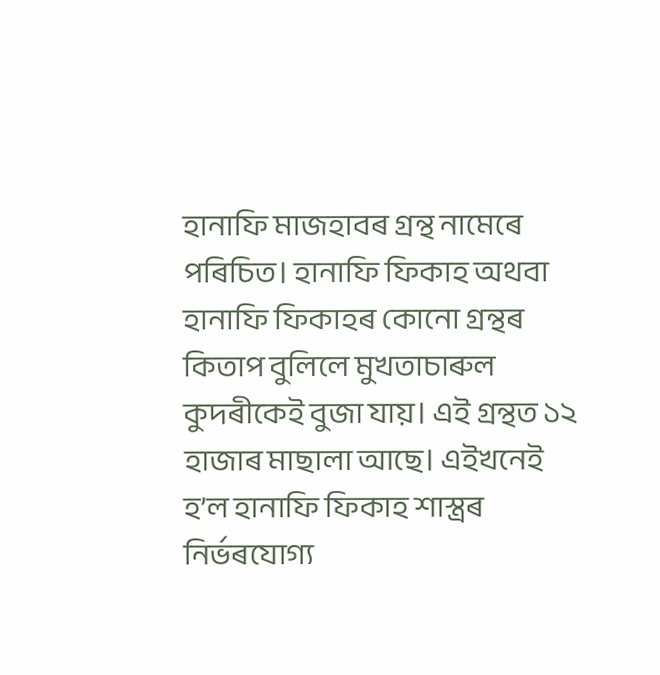হানাফি মাজহাবৰ গ্রন্থ নামেৰে পৰিচিত। হানাফি ফিকাহ অথবা হানাফি ফিকাহৰ কোনো গ্রন্থৰ কিতাপ বুলিলে মুখতাচাৰুল কুদৰীকেই বুজা যায়। এই গ্রন্থত ১২ হাজাৰ মাছালা আছে। এইখনেই হ’ল হানাফি ফিকাহ শাস্ত্রৰ নিৰ্ভৰযোগ্য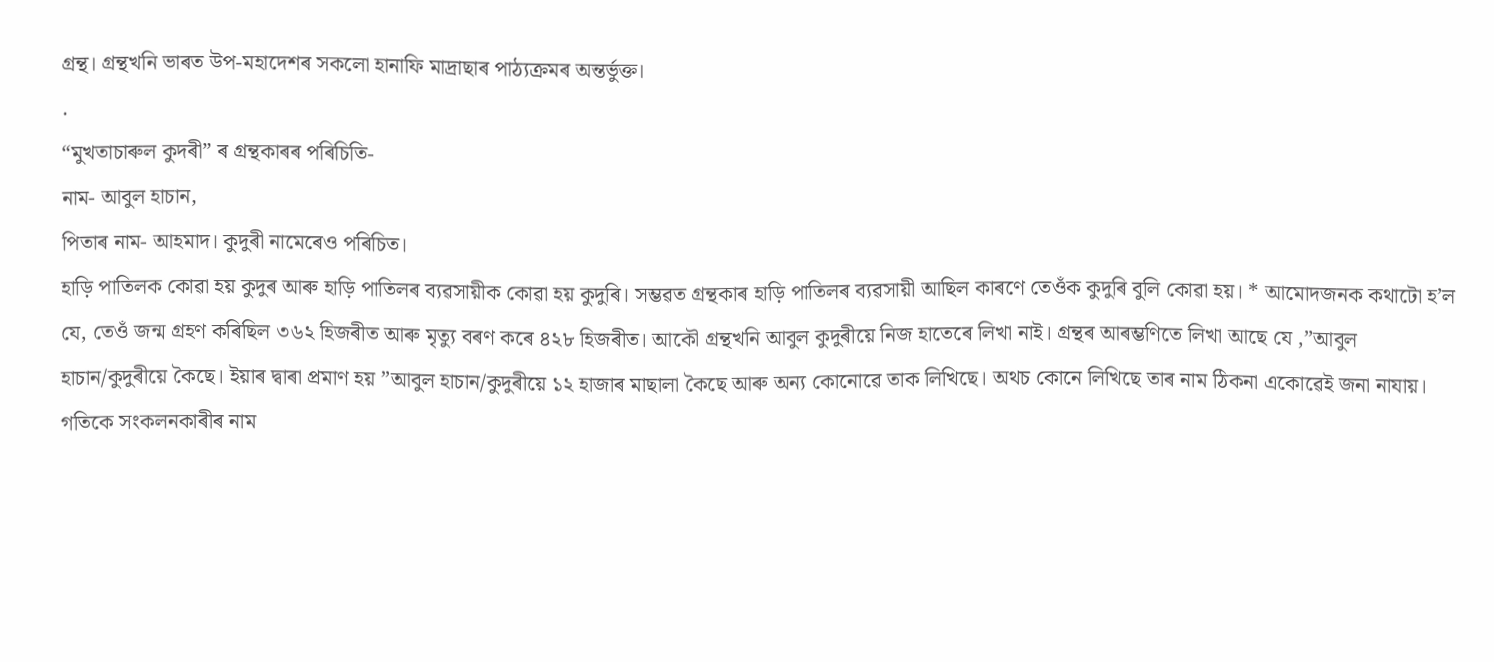গ্রন্থ। গ্রন্থখনি ভাৰত উপ-মহাদেশৰ সকলো হানাফি মাদ্রাছাৰ পাঠ্যক্ৰমৰ অন্তৰ্ভুক্ত।
.
“মুখতাচাৰুল কুদৰী” ৰ গ্রন্থকাৰৰ পৰিচিতি-
নাম- আবুল হাচান,
পিতাৰ নাম- আহমাদ। কুদুৰী নামেৰেও পৰিচিত।
হাড়ি পাতিলক কোৱা হয় কুদুৰ আৰু হাড়ি পাতিলৰ ব্যৱসায়ীক কোৱা হয় কুদুৰি। সম্ভৱত গ্রন্থকাৰ হাড়ি পাতিলৰ ব্যৱসায়ী আছিল কাৰণে তেওঁক কুদুৰি বুলি কোৱা হয়। * আমোদজনক কথাটো হ’ল যে, তেওঁ জন্ম গ্রহণ কৰিছিল ৩৬২ হিজৰীত আৰু মৃত্যু বৰণ কৰে ৪২৮ হিজৰীত। আকৌ গ্ৰন্থখনি আবুল কুদুৰীয়ে নিজ হাতেৰে লিখা নাই। গ্রন্থৰ আৰম্ভণিতে লিখা আছে যে ,”আবুল হাচান/কুদুৰীয়ে কৈছে। ইয়াৰ দ্বাৰা প্রমাণ হয় ”আবুল হাচান/কুদুৰীয়ে ১২ হাজাৰ মাছালা কৈছে আৰু অন্য কোনোৱে তাক লিখিছে। অথচ কোনে লিখিছে তাৰ নাম ঠিকনা একোৱেই জনা নাযায়। গতিকে সংকলনকাৰীৰ নাম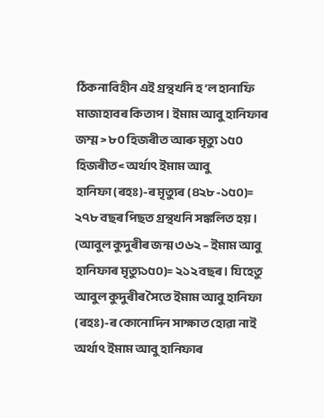ঠিকনাবিহীন এই গ্রন্থখনি হ’ল হানাফি মাজাহাবৰ কিতাপ। ইমাম আবু হানিফাৰ জম্ম > ৮০ হিজৰীত আৰু মৃত্যু ১৫০ হিজৰীত< অর্থাৎ ইমাম আবু হানিফা(ৰহঃ)-ৰ মৃত্যুৰ (৪২৮-১৫০)= ২৭৮ বছৰ পিছত গ্রন্থখনি সঙ্কলিত হয়। (আবুল কুদুৰীৰ জন্ম ৩৬২ – ইমাম আবু হানিফাৰ মৃত্যু১৫০)= ২১২ বছৰ। যিহেতু আবুল কুদুৰীৰ সৈতে ইমাম আবু হানিফা (ৰহঃ)-ৰ কোনোদিন সাক্ষাত হোৱা নাই অর্থাৎ ইমাম আবু হানিফাৰ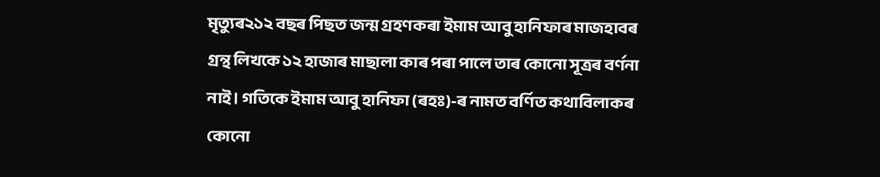মৃত্যুৰ২১২ বছৰ পিছত জন্ম গ্ৰহণকৰা ইমাম আবু হানিফাৰ মাজহাবৰ গ্রন্থ লিখকে ১২ হাজাৰ মাছালা কাৰ পৰা পালে তাৰ কোনো সূত্রৰ বর্ণনা নাই। গতিকে ইমাম আবু হানিফা (ৰহঃ)-ৰ নামত বর্ণিত কথাবিলাকৰ কোনো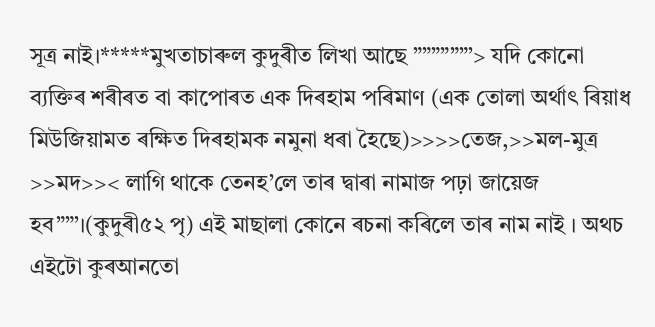সূত্র নাই।*****মুখতাচাৰুল কুদুৰীত লিখা আছে ””””””’> যদি কোনো ব্যক্তিৰ শৰীৰত বা কাপোৰত এক দিৰহাম পৰিমাণ (এক তোলা অর্থাৎ ৰিয়াধ মিউজিয়ামত ৰক্ষিত দিৰহামক নমুনা ধৰা হৈছে)>>>>তেজ,>>মল-মুত্র >>মদ>>< লাগি থাকে তেনহ’লে তাৰ দ্বাৰা নামাজ পঢ়া জায়েজ হব””’।(কুদুৰী৫২ পৃ) এই মাছালা কোনে ৰচনা কৰিলে তাৰ নাম নাই । অথচ এইটো কুৰআনতো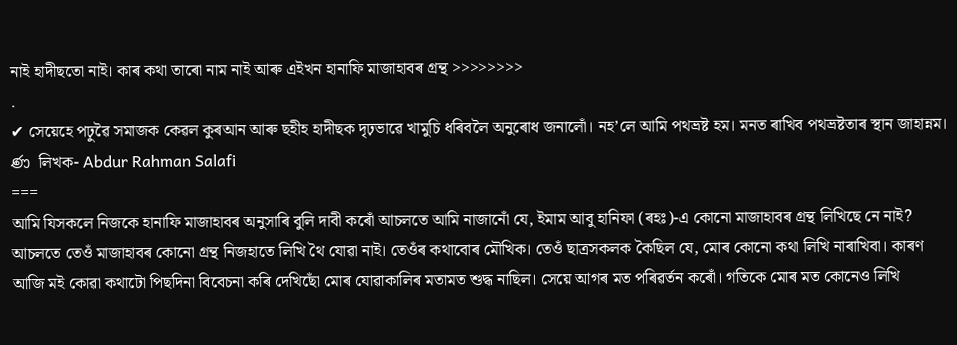নাই হাদীছতো নাই। কাৰ কথা তাৰো নাম নাই আৰু এইখন হানাফি মাজাহাবৰ গ্রন্থ >>>>>>>>
.
✔ সেয়েহে পঢ়ুৱৈ সমাজক কেৱল কুৰআন আৰু ছহীহ হাদীছক দৃঢ়ভাৱে খামুচি ধৰিবলৈ অনুৰোধ জনালোঁ। নহ’লে আমি পথভ্ৰষ্ট হম। মনত ৰাখিব পথভ্ৰষ্টতাৰ স্থান জাহান্নম।
ණ লিখক- Abdur Rahman Salafi
===
আমি যিসকলে নিজকে হানাফি মাজাহাবৰ অনুসাৰি বুলি দাবী কৰোঁ আচলতে আমি নাজানোঁ যে, ইমাম আবু হানিফা (ৰহঃ)-এ কোনো মাজাহাবৰ গ্রন্থ লিখিছে নে নাই? আচলতে তেওঁ মাজাহাবৰ কোনো গ্রন্থ নিজহাতে লিখি থৈ যোৱা নাই। তেওঁৰ কথাবোৰ মৌখিক। তেওঁ ছাত্ৰসকলক কৈছিল যে, মোৰ কোনো কথা লিখি নাৰাখিবা। কাৰণ আজি মই কোৱা কথাটো পিছদিনা বিবেচনা কৰি দেখিছোঁ মোৰ যোৱাকালিৰ মতামত শুদ্ধ নাছিল। সেয়ে আগৰ মত পৰিৱৰ্তন কৰোঁ। গতিকে মোৰ মত কোনেও লিখি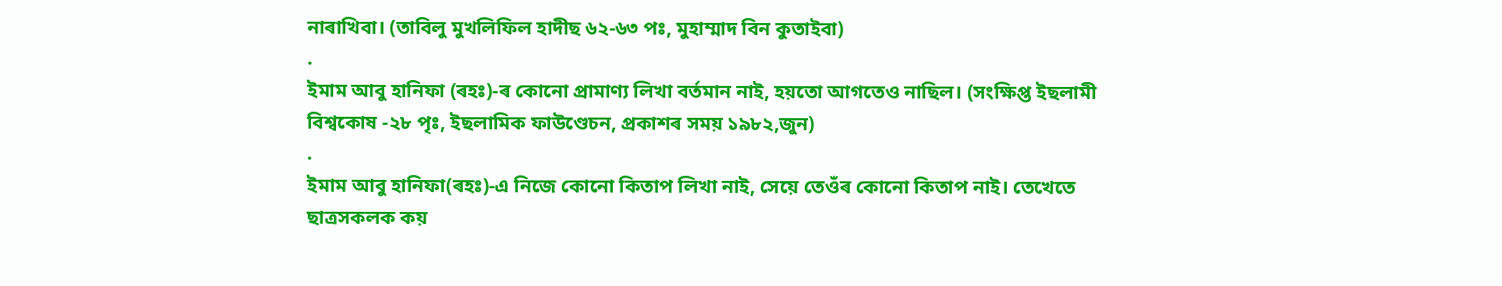নাৰাখিবা। (তাবিলু মুখলিফিল হাদীছ ৬২-৬৩ পঃ, মুহাম্মাদ বিন কুতাইবা)
.
ইমাম আবু হানিফা (ৰহঃ)-ৰ কোনো প্রামাণ্য লিখা বৰ্তমান নাই, হয়তো আগতেও নাছিল। (সংক্ষিপ্ত ইছলামী বিশ্বকোষ -২৮ পৃঃ, ইছলামিক ফাউণ্ডেচন, প্রকাশৰ সময় ১৯৮২,জুন)
.
ইমাম আবু হানিফা(ৰহঃ)-এ নিজে কোনো কিতাপ লিখা নাই, সেয়ে তেওঁৰ কোনো কিতাপ নাই। তেখেতে ছাত্ৰসকলক কয়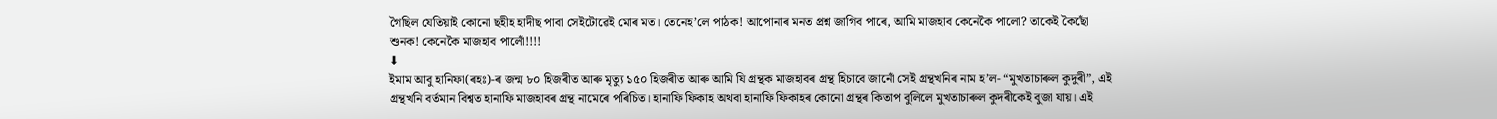গৈছিল যেতিয়াই কোনো ছহীহ হাদীছ পাবা সেইটোৱেই মোৰ মত। তেনেহ’লে পাঠক! আপোনাৰ মনত প্রশ্ন জাগিব পাৰে, আমি মাজহাব কেনেকৈ পালো? তাকেই কৈছোঁ শুনক! কেনেকৈ মাজহাব পালোঁ!!!!
⬇
ইমাম আবু হানিফা(ৰহঃ)-ৰ জন্ম ৮০ হিজৰীত আৰু মৃত্যু ১৫০ হিজৰীত আৰু আমি যি গ্রন্থক মাজহাবৰ গ্রন্থ হিচাবে জানোঁ সেই গ্রন্থখনিৰ নাম হ’ল- “মুখতাচাৰুল কুদুৰী”, এই গ্রন্থখনি বর্তমান বিশ্বত হানাফি মাজহাবৰ গ্রন্থ নামেৰে পৰিচিত। হানাফি ফিকাহ অথবা হানাফি ফিকাহৰ কোনো গ্রন্থৰ কিতাপ বুলিলে মুখতাচাৰুল কুদৰীকেই বুজা যায়। এই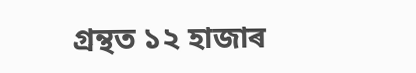গ্রন্থত ১২ হাজাৰ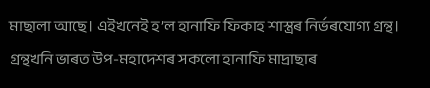মাছালা আছে। এইখনেই হ’ল হানাফি ফিকাহ শাস্ত্রৰ নিৰ্ভৰযোগ্য গ্রন্থ। গ্রন্থখনি ভাৰত উপ-মহাদেশৰ সকলো হানাফি মাদ্রাছাৰ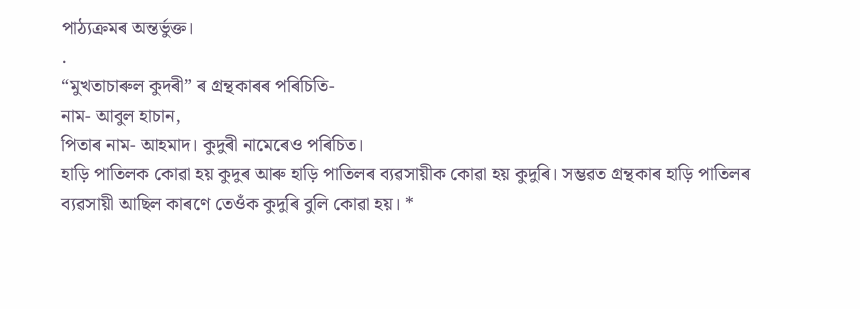পাঠ্যক্ৰমৰ অন্তৰ্ভুক্ত।
.
“মুখতাচাৰুল কুদৰী” ৰ গ্রন্থকাৰৰ পৰিচিতি-
নাম- আবুল হাচান,
পিতাৰ নাম- আহমাদ। কুদুৰী নামেৰেও পৰিচিত।
হাড়ি পাতিলক কোৱা হয় কুদুৰ আৰু হাড়ি পাতিলৰ ব্যৱসায়ীক কোৱা হয় কুদুৰি। সম্ভৱত গ্রন্থকাৰ হাড়ি পাতিলৰ ব্যৱসায়ী আছিল কাৰণে তেওঁক কুদুৰি বুলি কোৱা হয়। *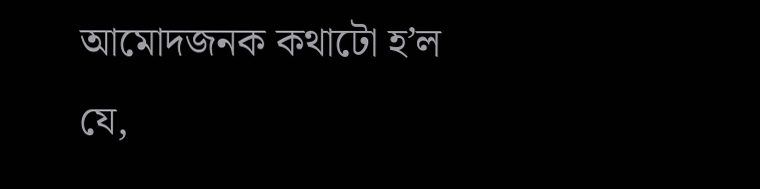আমোদজনক কথাটো হ’ল যে,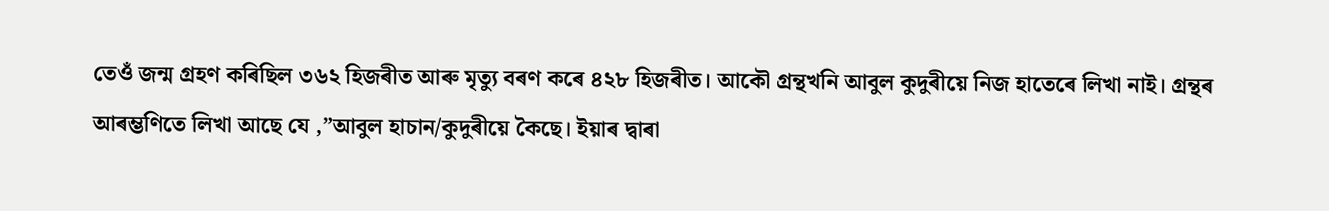তেওঁ জন্ম গ্রহণ কৰিছিল ৩৬২ হিজৰীত আৰু মৃত্যু বৰণ কৰে ৪২৮ হিজৰীত। আকৌ গ্ৰন্থখনি আবুল কুদুৰীয়ে নিজ হাতেৰে লিখা নাই। গ্রন্থৰ আৰম্ভণিতে লিখা আছে যে ,”আবুল হাচান/কুদুৰীয়ে কৈছে। ইয়াৰ দ্বাৰা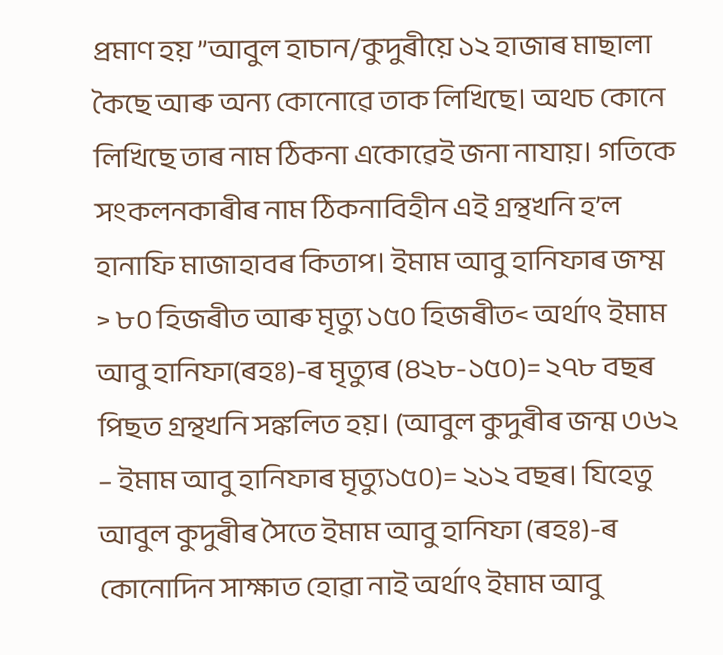প্রমাণ হয় ”আবুল হাচান/কুদুৰীয়ে ১২ হাজাৰ মাছালা কৈছে আৰু অন্য কোনোৱে তাক লিখিছে। অথচ কোনে লিখিছে তাৰ নাম ঠিকনা একোৱেই জনা নাযায়। গতিকে সংকলনকাৰীৰ নাম ঠিকনাবিহীন এই গ্রন্থখনি হ’ল হানাফি মাজাহাবৰ কিতাপ। ইমাম আবু হানিফাৰ জম্ম > ৮০ হিজৰীত আৰু মৃত্যু ১৫০ হিজৰীত< অর্থাৎ ইমাম আবু হানিফা(ৰহঃ)-ৰ মৃত্যুৰ (৪২৮-১৫০)= ২৭৮ বছৰ পিছত গ্রন্থখনি সঙ্কলিত হয়। (আবুল কুদুৰীৰ জন্ম ৩৬২ – ইমাম আবু হানিফাৰ মৃত্যু১৫০)= ২১২ বছৰ। যিহেতু আবুল কুদুৰীৰ সৈতে ইমাম আবু হানিফা (ৰহঃ)-ৰ কোনোদিন সাক্ষাত হোৱা নাই অর্থাৎ ইমাম আবু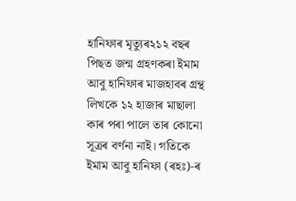হানিফাৰ মৃত্যুৰ২১২ বছৰ পিছত জন্ম গ্ৰহণকৰা ইমাম আবু হানিফাৰ মাজহাবৰ গ্রন্থ লিখকে ১২ হাজাৰ মাছালা কাৰ পৰা পালে তাৰ কোনো সূত্রৰ বর্ণনা নাই। গতিকে ইমাম আবু হানিফা (ৰহঃ)-ৰ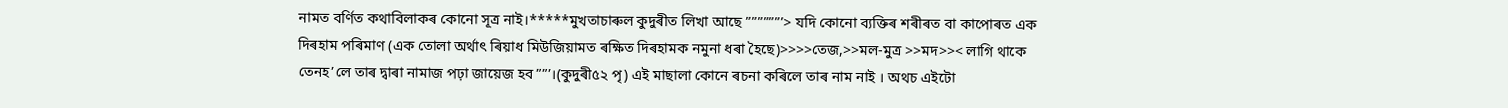নামত বর্ণিত কথাবিলাকৰ কোনো সূত্র নাই।*****মুখতাচাৰুল কুদুৰীত লিখা আছে ””””””’> যদি কোনো ব্যক্তিৰ শৰীৰত বা কাপোৰত এক দিৰহাম পৰিমাণ (এক তোলা অর্থাৎ ৰিয়াধ মিউজিয়ামত ৰক্ষিত দিৰহামক নমুনা ধৰা হৈছে)>>>>তেজ,>>মল-মুত্র >>মদ>>< লাগি থাকে তেনহ’লে তাৰ দ্বাৰা নামাজ পঢ়া জায়েজ হব””’।(কুদুৰী৫২ পৃ) এই মাছালা কোনে ৰচনা কৰিলে তাৰ নাম নাই । অথচ এইটো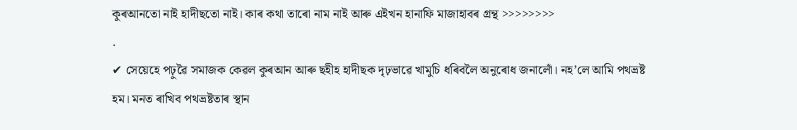কুৰআনতো নাই হাদীছতো নাই। কাৰ কথা তাৰো নাম নাই আৰু এইখন হানাফি মাজাহাবৰ গ্রন্থ >>>>>>>>
.
✔ সেয়েহে পঢ়ুৱৈ সমাজক কেৱল কুৰআন আৰু ছহীহ হাদীছক দৃঢ়ভাৱে খামুচি ধৰিবলৈ অনুৰোধ জনালোঁ। নহ’লে আমি পথভ্ৰষ্ট হম। মনত ৰাখিব পথভ্ৰষ্টতাৰ স্থান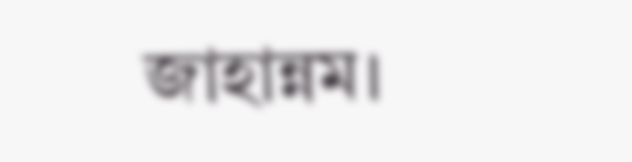জাহান্নম।